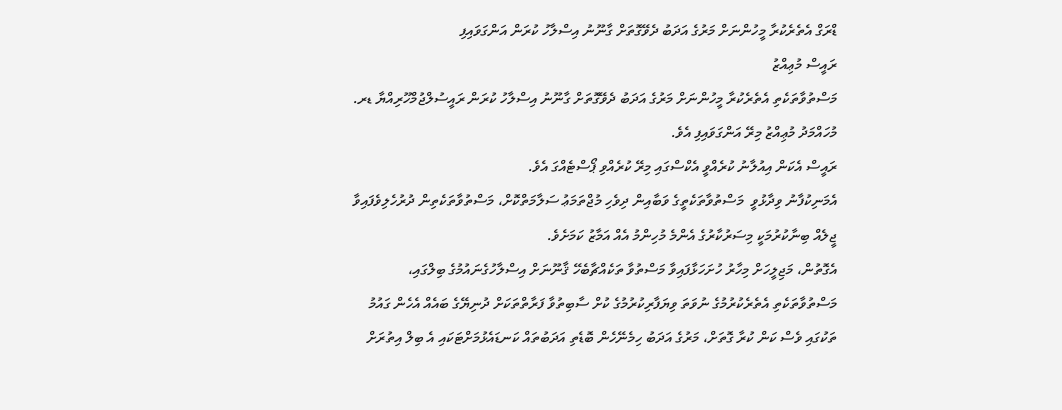ޑްރަގް އެތެރެކުރާ މީހުންނަށް މަރުގެ އަދަބު ދެވޭގޮތަށް ގާނޫނު އިސްލާހު ކުރަން އަންގަވައިފި
ރައީސް މުޢިއްޒު
މަސްތުވާތަކެތި އެތެރެކުރާ މީހުންނަށް މަރުގެ އަދަބު ދެވޭގޮތަށް ގާނޫނު އިސްލާހު ކުރަން ރައީސުލްޖުމްހޫރިއްޔާ ޑރ. މުހައްމަދު މުޢިއްޒު މިރޭ އަންގަވައިފި އެވެ.
ރައީސް އެކަން އިއުލާނު ކުރެއްވީ އެކްސްގައި މިރޭ ކުރެއްވި ޕޯސްޓެއްގަ އެވެ.
އެމަނިކުފާނު ވިދާޅުވީ  މަސްތުވާތަކެތީގެ ވަބާއިން ދިވެހި މުޖްތަމަޢު ސަލާމަތްކޮށް، މަސްތުވާތަކެތިން ދުރުހެލިވެފައިވާ ޖީލެއް ބިނާކުރުމަކީ މިސަރުކާރުގެ އެންމެ މުހިންމު އެއް އަމާޒު ކަމަށެވެ.
އެގޮތުން، މަޖިލީހަށް މިހާރު ހުށަހަޅާފައިވާ މަސްތުވާ ތަކެއްޗާބެހޭ ޤާނޫނަށް އިސްލާހުގެނައުމުގެ ބިލްގައި، މަސްތުވާތަކެތި އެތެރެކުރުމުގެ ނުވަތަ ވިޔަފާރިކުރުމުގެ ކުށް ސާބިތުވާ ފަރާތްތަކަށް ދުނިޔޭގެ ބައެއް އެހެން ގައުމު ތަކުގައި ވެސް ކަން ކުރާ ގޮތަށް، މަރުގެ އަދަބު ހިމެނޭހެން ބޮޑެތި އަދަބުތައް ކަނޑައެޅުމަށްޓަކައި އެ ބިލް އިތުރަށް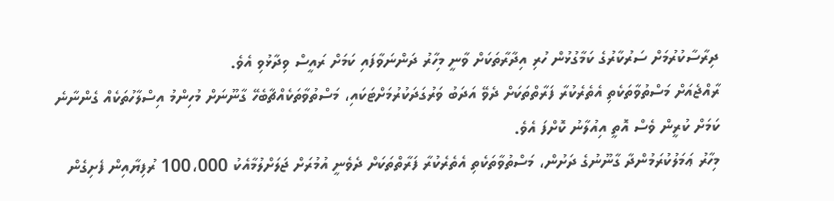ދިރާސާކުރުމަށް ސަރުކާރުގެ ކަމާގުޅުން ހުރި އިދާރާތަކަށް ވާނީ މިހާރު ދަންނަވާފައި ކަމަށް ރައީސް ވިދާޅުވި އެވެ.
ރާއްޖެއަށް މަސްތުވާތަކެތި އެތެރެކުރާ ފަރާތްތަކަށް ދެވޭ އަދަބު ވަރުގަދަކުރުމަށްޓަކައި، މަސްތުވާތަކެއްޗާބެހޭ ގާނޫނަށް މުހިންމު އިސްލާހުތަކެއް ގެންނާނެ ކަމަށް ކުރީން ވެސް އޮތީ އިއުލާނު ކޮށްފަ އެވެ.
މިހާރު ޢަމަލުކުރަމުންދާ ގާނޫނުގެ ދަށުން، މަސްތުވާތަކެތި އެތެރެކުރާ ފަރާތްތަކަށް ދެވެނީ އުމުރަށް ޖަލަށްލުމާއެކު 100،000 ރުފިޔާއިން ފެށިގެން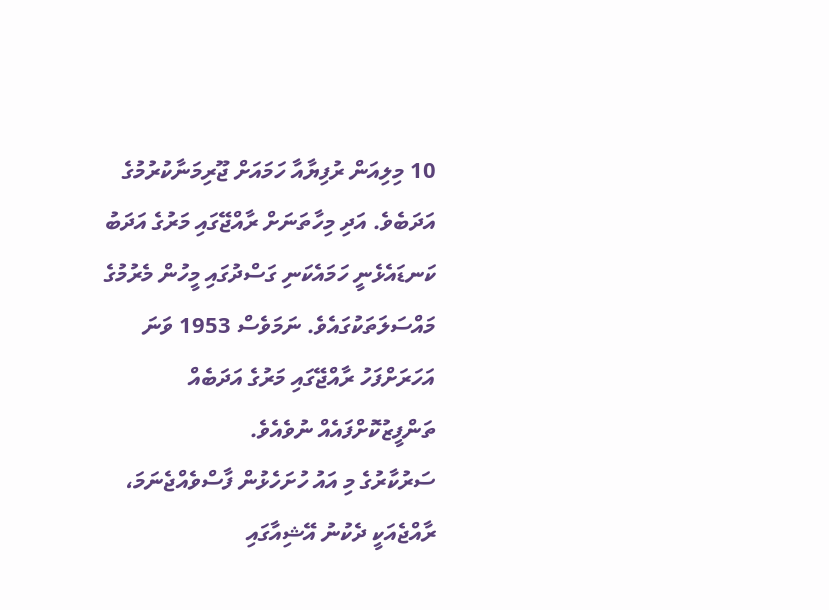10 މިލިއަން ރުފިޔާއާ ހަމައަށް ޖޫރިމަނާކުރުމުގެ އަދަބެވެ. އަދި މިހާތަނަށް ރާއްޖޭގައި މަރުގެ އަދަބު ކަނޑައެޅެނީ ހަމައެކަނި ގަސްދުގައި މީހުން މެރުމުގެ މައްސަލަތަކުގައެވެ. ނަމަވެސް 1953 ވަނަ އަހަރަށްފަހު ރާއްޖޭގައި މަރުގެ އަދަބެއް ތަންފީޒުކޮށްފައެއް ނުވެއެވެ.
ސަރުކާރުގެ މި އައު ހުށަހެޅުން ފާސްވެއްޖެނަމަ، ރާއްޖެއަކީ ދެކުނު އޭޝިއާގައި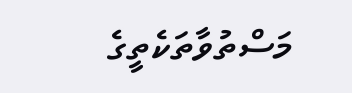މަސްތުވާތަކެތީގެ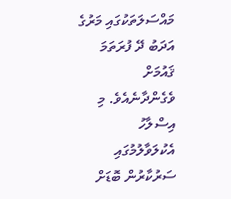މައްސަލަތަކުގައި މަރުގެ އަދަބު ދޭ ފުރަތަމަ ޤައުމަށް ވެގެންދާނެއެވެ. މި އިސްލާހު އެކުލަވާލުމުގައި ސަރުކާރުން ބޮޑަށް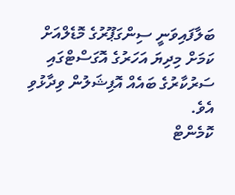ބަލާފައިވަނީ ސިންގަޕޫރުގެ މޮޑެލްއަށް ކަމަށް މިދިޔަ އަހަރުގެ އޮގަސްޓްގައި ސަރުކާރުގެ ބައެއް އޮފިޝަލުން ވިދާޅުވި އެވެ.
ކޮމެންޓް